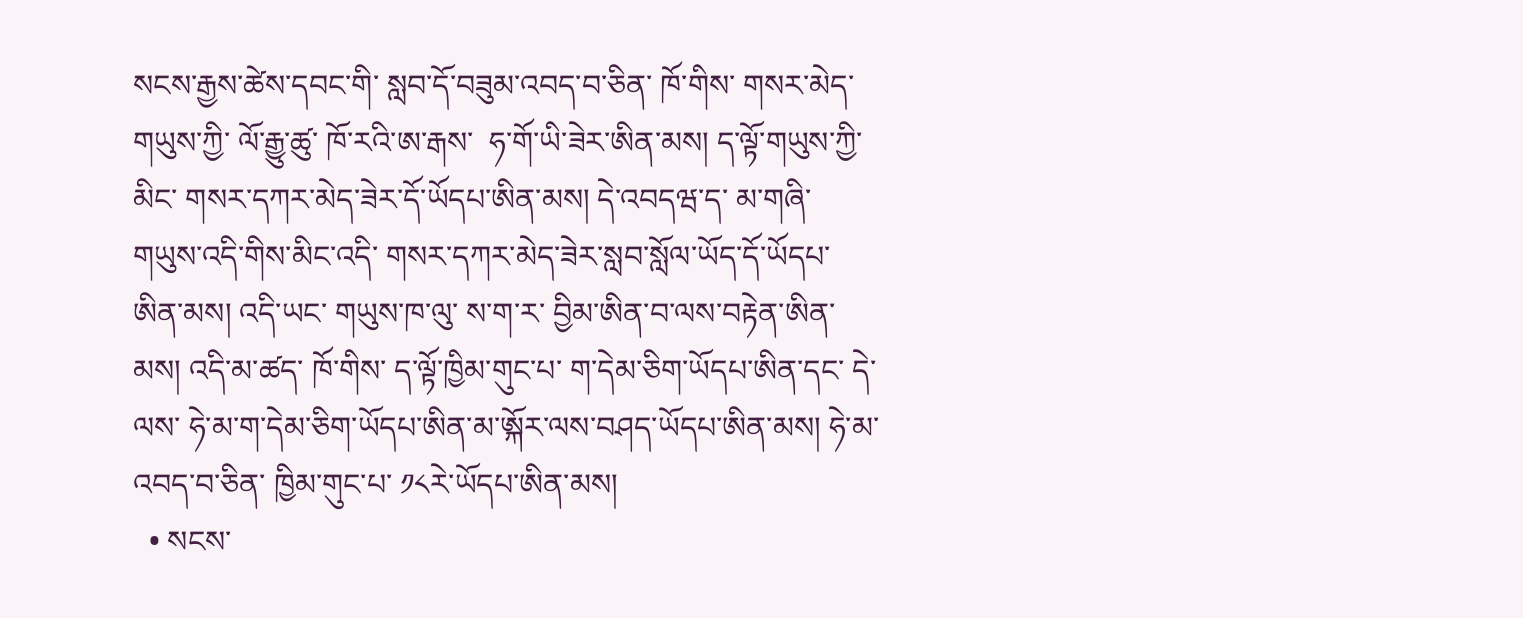སངས་རྒྱས་ཚེས་དབང་གི་ སླབ་དོ་བཟུམ་འབད་བ་ཅིན་ ཁོ་གིས་ གསར་མེད་གཡུས་ཀྱི་ ལོ་རྒྱུ་ཚུ་ ཁོ་རའི་ཨ་རྒས་  ཧ་གོ་ཡི་ཟེར་ཨིན་མས། ད་ལྟོ་གཡུས་ཀྱི་མིང་ གསར་དཀར་མེད་ཟེར་དོ་ཡོདཔ་ཨིན་མས། དེ་འབདཝ་ད་ མ་གཞི་ གཡུས་འདི་གིས་མིང་འདི་ གསར་དཀར་མེད་ཟེར་སླབ་སློལ་ཡོད་དོ་ཡོདཔ་ཨིན་མས། འདི་ཡང་ གཡུས་ཁ་ལུ་ ས་ག་ར་ བྱིམ་ཨིན་བ་ལས་བརྟེན་ཨིན་མས། འདི་མ་ཚད་ ཁོ་གིས་ ད་ལྟོ་ཁྱིམ་གུང་པ་ ག་དེམ་ཅིག་ཡོདཔ་ཨིན་དང་ དེ་ལས་ ཧེ་མ་ག་དེམ་ཅིག་ཡོདཔ་ཨིན་མ་ཨྐོར་ལས་བཤད་ཡོདཔ་ཨིན་མས། ཧེ་མ་འབད་བ་ཅིན་ ཁྱིམ་གུང་པ་ ༡༨རེ་ཡོདཔ་ཨིན་མས།
  • སངས་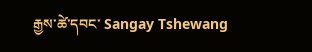རྒྱས་ཚེ་དབང་ Sangay Tshewang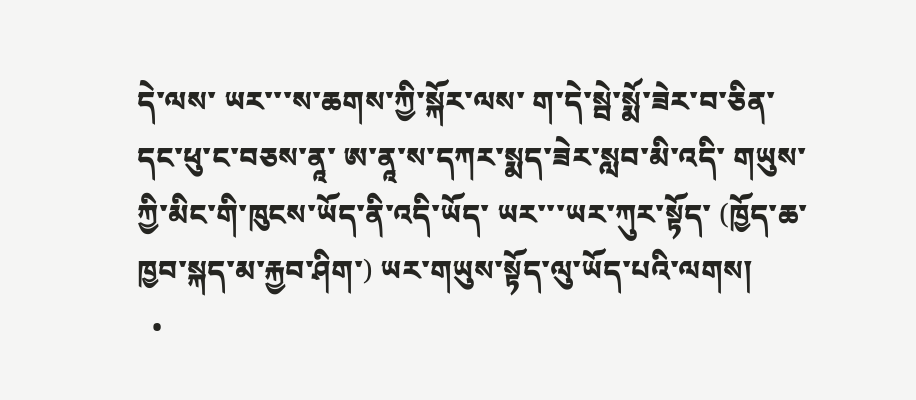དེ་ལས་ ཡར་་་ས་ཆགས་ཀྱི་སྐོར་ལས་ ག་དེ་སྦེ་སྨོ་ཟེར་བ་ཅིན་ དང་ཕུ་ང་བཅས་ནཱ་ ཨ་ནཱ་ས་དཀར་སྨད་ཟེར་སླབ་མི་འདི་ གཡུས་ཀྱི་མིང་གི་ཁུངས་ཡོད་ནི་འདི་ཡོད་ ཡར་་་ཡར་ཀུར་སྟོད་ (ཁྱོད་ཆ་ཁྱབ་སྐད་མ་རྐྱབ་ཤིག་) ཡར་གཡུས་སྟོད་ལུ་ཡོད་པའི་ལགས།
  •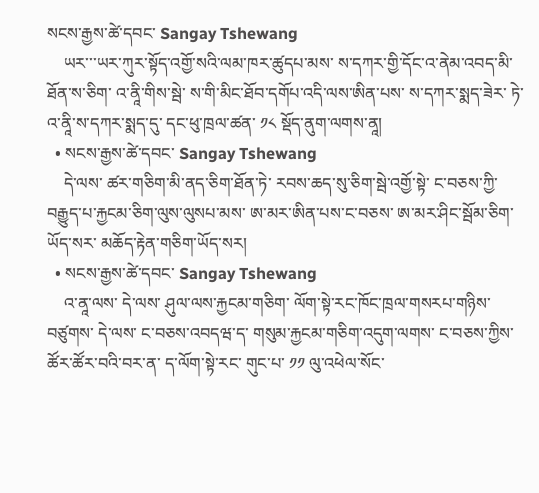སངས་རྒྱས་ཚེ་དབང་ Sangay Tshewang
    ཡར་་་ཡར་ཀུར་སྟོད་འགྱོ་སའི་ལམ་ཁར་ཚུདཔ་མས་ ས་དཀར་གྱི་དོང་འ་ནེམ་འབད་མི་ཐོན་ས་ཅིག་ འ་ནཱི་གིས་སྦེ་ ས་གི་མིང་ཐོབ་དགོཔ་འདི་ལས་ཨིན་པས་ ས་དཀར་སྨད་ཟེར་ ཏེ་ འ་ནཱི་ས་དཀར་སྨད་དུ་ དང་ཕུ་ཁྲལ་ཚན་ ༡༨ སྡོད་ནུག་ལགས་ནཱ།
  • སངས་རྒྱས་ཚེ་དབང་ Sangay Tshewang
    དེ་ལས་ ཚར་གཅིག་མི་ནད་ཅིག་ཐོན་ཏེ་ རབས་ཆད་སུ་ཅིག་སྦེ་འགྱོ་སྟེ་ ང་བཅས་ཀྱི་བརྒྱུད་པ་རྐྱངམ་ཅིག་ལུས་ལུསཔ་མས་ ཨ་མར་ཨིན་པས་ང་བཅས་ ཨ་མར་ཤིང་སྦོམ་ཅིག་ཡོད་སར་ མཆོད་རྟེན་གཅིག་ཡོད་སར།
  • སངས་རྒྱས་ཚེ་དབང་ Sangay Tshewang
    འ་ནཱ་ལས་ དེ་ལས་ ཤུལ་ལས་རྐྱངམ་གཅིག་ ལོག་སྟེ་རང་ཁོང་ཁྲལ་གསརཔ་གཉིས་བཙུགས་ དེ་ལས་ ང་བཅས་འབདཝ་ད་ གསུམ་རྐྱངམ་གཅིག་འདུག་ལགས་ ང་བཅས་ཀྱིས་ཚོར་ཚོར་བའི་བར་ན་ ད་ལོག་སྟེ་རང་ གུང་པ་ ༡༡ ལུ་འཕེལ་སོང་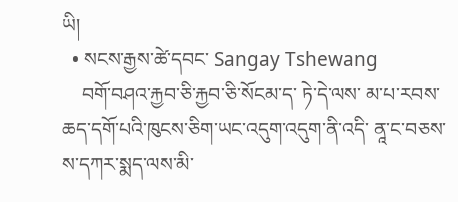ཡི།
  • སངས་རྒྱས་ཚེ་དབང་ Sangay Tshewang
    བགོ་བཤའ་རྐྱབ་ཅི་རྐྱབ་ཅི་སོངམ་ད་ ཏེ་དེ་ལས་ མ་པ་རབས་ཆད་དགོ་པའི་ཁུངས་ཅིག་ཡང་འདུག་འདུག་ནི་འདི་ ནཱ་ང་བཅས་ས་དཀར་སྨད་ལས་མི་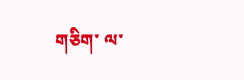གཅིག་ ལ་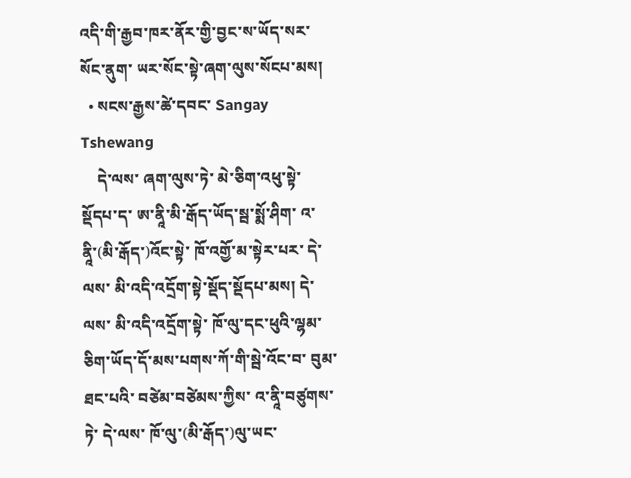འདི་གི་རྒྱབ་ཁར་ནོར་གྱི་བྱང་ས་ཡོད་སར་སོང་ནུག་ ཡར་སོང་སྟེ་ཞག་ལུས་སོངཔ་མས།
  • སངས་རྒྱས་ཚེ་དབང་ Sangay Tshewang
    དེ་ལས་ ཞག་ལུས་ཏེ་ མེ་ཅིག་འཕུ་སྟེ་སྡོདཔ་ད་ ཨ་ནཱི་མི་རྒོད་ཡོད་སྦ་སྨོ་ཤིག་ འ་ནཱི་(མི་རྒོད་)འོང་སྟེ་ ཁོ་འགྱོ་མ་སྟེར་པར་ དེ་ལས་ མི་འདི་འདྲོག་སྟེ་སྡོད་སྡོདཔ་མས། དེ་ལས་ མི་འདི་འདྲོག་སྟེ་ ཁོ་ལུ་དང་ཕུའི་ལྷམ་ཅིག་ཡོད་དོ་མས་པགས་ཀོ་གི་སྦེ་འོང་བ་ བུམ་ཐང་པའི་ བཙེམ་བཙེམས་ཀྱིས་ འ་ནཱི་བཙུགས་ཏེ་ དེ་ལས་ ཁོ་ལུ་(མི་རྒོད་)ལུ་ཡང་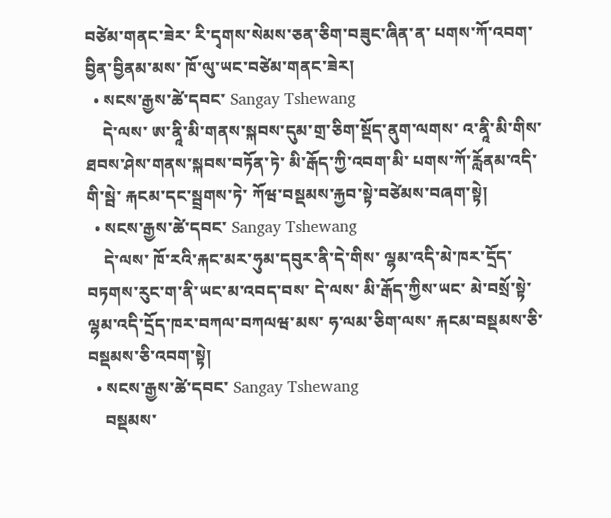བཙེམ་གནང་ཟེར་ རི་དྭགས་སེམས་ཅན་ཅིག་བཟུང་ཞིན་ན་ པགས་ཀོ་འབག་བྱིན་བྱིནམ་མས་ ཁོ་ལུ་ཡང་བཙེམ་གནང་ཟེར།
  • སངས་རྒྱས་ཚེ་དབང་ Sangay Tshewang
    དེ་ལས་ ཨ་ནཱི་མི་གནས་སྐབས་དུམ་གྲ་ཅིག་སྡོད་ནུག་ལགས་ འ་ནཱི་མི་གིས་ ཐབས་ཤེས་གནས་སྐབས་བཏོན་ཏེ་ མི་རྒོད་ཀྱི་འབག་མི་ པགས་ཀོ་རློནམ་འདི་གི་སྦེ་ རྐངམ་དང་སྦྲགས་ཏེ་ ཀོཝ་བསྡམས་རྐྱབ་སྟེ་བཙེམས་བཞག་སྟེ།
  • སངས་རྒྱས་ཚེ་དབང་ Sangay Tshewang
    དེ་ལས་ ཁོ་རའི་རྐང་མར་ཧུམ་དབུར་ནི་དེ་གིས་ ལྷམ་འདི་མེ་ཁར་དྲོད་བཏགས་རུང་ག་ནི་ཡང་མ་འབད་བས་ དེ་ལས་ མི་རྒོད་ཀྱིས་ཡང་ མེ་བསྲོ་སྟེ་ལྷམ་འདི་དྲོད་ཁར་བཀལ་བཀལཝ་མས་ ཧ་ལམ་ཅིག་ལས་ རྐངམ་བསྡམས་ཅི་བསྡམས་ཅི་འབག་སྟེ།
  • སངས་རྒྱས་ཚེ་དབང་ Sangay Tshewang
    བསྡམས་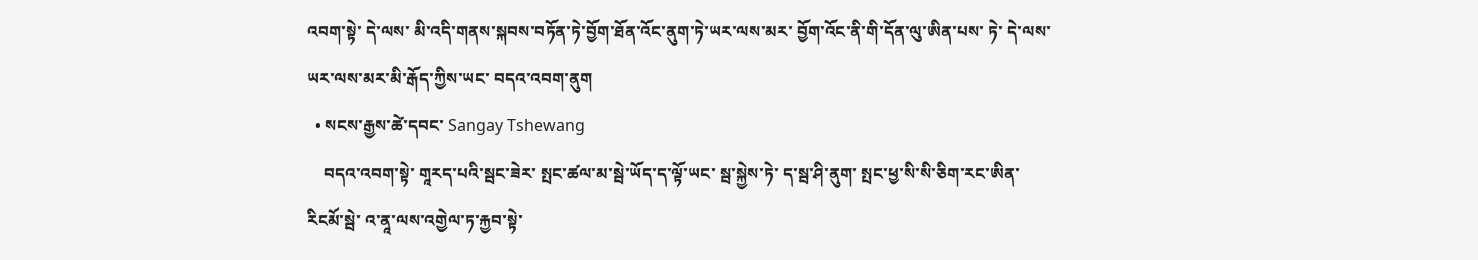འབག་སྟེ་ དེ་ལས་ མི་འདི་གནས་སྐབས་བཏོན་ཏེ་བྱོག་ཐོན་འོང་ནུག་ཏེ་ཡར་ལས་མར་ བྱོག་འོང་ནི་གི་དོན་ལུ་ཨིན་པས་ ཏེ་ དེ་ལས་ ཡར་ལས་མར་མི་རྒོད་ཀྱིས་ཡང་ བདའ་འབག་ནུག
  • སངས་རྒྱས་ཚེ་དབང་ Sangay Tshewang
    བདའ་འབག་སྟེ་ གཱརད་པའི་སྦང་ཟེར་ སྤང་ཚལ་མ་སྦེ་ཡོད་ད་ལྟོ་ཡང་ སྦ་སྐྱེས་ཏེ་ ད་སྦ་ཤི་ནུག་ སྤང་ཕྱ་སི་སི་ཅིག་རང་ཨིན་རིངམོ་སྦེ་ འ་ནཱ་ལས་འགྱེལ་ཏ་རྐྱབ་སྟེ་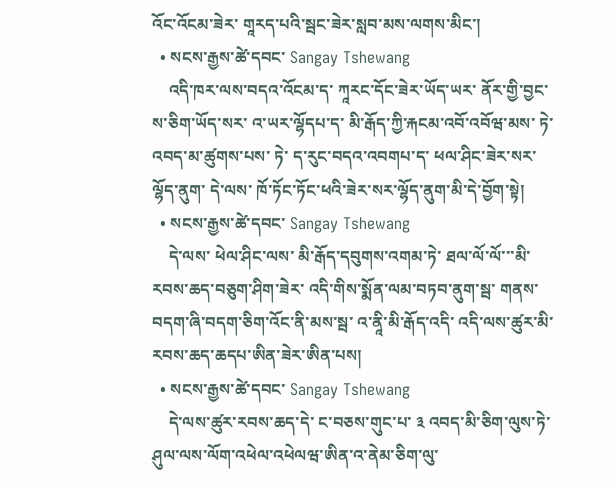འོང་འོངམ་ཟེར་ གཱརད་པའི་སྦང་ཟེར་སླབ་མས་ལགས་མིང་།
  • སངས་རྒྱས་ཚེ་དབང་ Sangay Tshewang
    འདི་ཁར་ལས་བདའ་འོངམ་ད་ ཀཱརང་དོང་ཟེར་ཡོད་ཡར་ ནོར་གྱི་བྱང་ས་ཅིག་ཡོད་སར་ འ་ཡར་ལྷོདཔ་ད་ མི་རྒོད་ཀྱི་རྐངམ་འབོ་འབོཝ་མས་ ཏེ་ འབད་མ་ཚུགས་པས་ ཏེ་ ད་རུང་བདའ་འབགཔ་ད་ ཕལ་ཤིང་ཟེར་སར་ལྷོད་ནུག་ དེ་ལས་ ཁོ་ཏོང་ཏོང་ཕའི་ཟེར་སར་ལྷོད་ནུག་མི་དེ་བྱོག་སྟེ།
  • སངས་རྒྱས་ཚེ་དབང་ Sangay Tshewang
    དེ་ལས་ ཕེལ་ཤིང་ལས་ མི་རྒོད་དབུགས་འགམ་ཏེ་ ཐལ་ལོ་ལོ་་་མི་རབས་ཆད་བཅུག་ཤིག་ཟེར་ འདི་གིས་སྨོན་ལམ་བཏབ་ནུག་སྦ་ གནས་བདག་ཞི་བདག་ཅིག་འོང་ནི་མས་སྦ་ འ་ནཱི་མི་རྒོད་འདི་ འདི་ལས་ཚུར་མི་རབས་ཆད་ཆདཔ་ཨིན་ཟེར་ཨིན་པས།
  • སངས་རྒྱས་ཚེ་དབང་ Sangay Tshewang
    དེ་ལས་ཚུར་རབས་ཆད་དེ་ ང་བཅས་གུང་པ་ ༣ འབད་མི་ཅིག་ལུས་ཏེ་ ཤུལ་ལས་ལོག་འཕེལ་འཕེལཝ་ཨིན་འ་ནེམ་ཅིག་ལུ་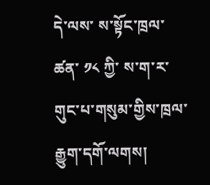དེ་ལས་ ས་སྟོང་ཁྲལ་ཚན་ ༡༨ ཀྱི་ ས་ག་ར་གུང་པ་གསུམ་གྱིས་ཁྲལ་རྒྱུག་དགོ་ལགས།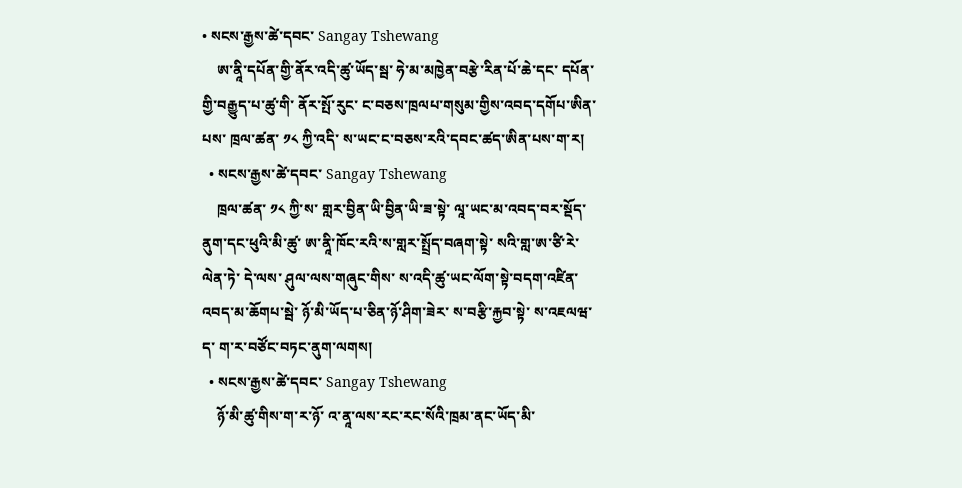• སངས་རྒྱས་ཚེ་དབང་ Sangay Tshewang
    ཨ་ནཱི་དཔོན་གྱི་ནོར་འདི་ཚུ་ཡོད་སྦ་ ཧེ་མ་མཁྱེན་བརྩེ་རིན་པོ་ཆེ་དང་ དཔོན་གྱི་བརྒྱུད་པ་ཚུ་གི་ ནོར་སྤོ་རུང་ ང་བཅས་ཁྲལཔ་གསུམ་གྱིས་འབད་དགོཔ་ཨིན་པས་ ཁྲལ་ཚན་ ༡༨ ཀྱི་འདི་ ས་ཡང་ང་བཅས་རའི་དབང་ཚད་ཨིན་པས་ག་ར།
  • སངས་རྒྱས་ཚེ་དབང་ Sangay Tshewang
    ཁྲལ་ཚན་ ༡༨ ཀྱི་ས་ གླར་བྱིན་ཡི་བྱིན་ཡི་ཟ་སྟེ་ ལཱ་ཡང་མ་འབད་བར་སྡོད་ནུག་དང་ཕུའི་མི་ཚུ་ ཨ་ནཱི་ཁོང་རའི་ས་གླར་སྤྲོད་བཞག་སྟེ་ སའི་གླ་ཨ་ཙི་རེ་ལེན་ཏེ་ དེ་ལས་ ཤུལ་ལས་གཞུང་གིས་ ས་འདི་ཚུ་ཡང་ལོག་སྟེ་བདག་འཛིན་འབད་མ་ཆོགཔ་སྦེ་ ཉོ་མི་ཡོད་པ་ཅིན་ཉོ་ཤིག་ཟེར་ ས་བརྩི་རྐྱབ་སྟེ་ ས་འཇལཝ་ད་ ག་ར་བཙོང་བཏང་ནུག་ལགས།
  • སངས་རྒྱས་ཚེ་དབང་ Sangay Tshewang
    ཉོ་མི་ཚུ་གིས་ག་ར་ཉོ་ འ་ནཱ་ལས་རང་རང་སོའི་ཁྲམ་ནང་ཡོད་མི་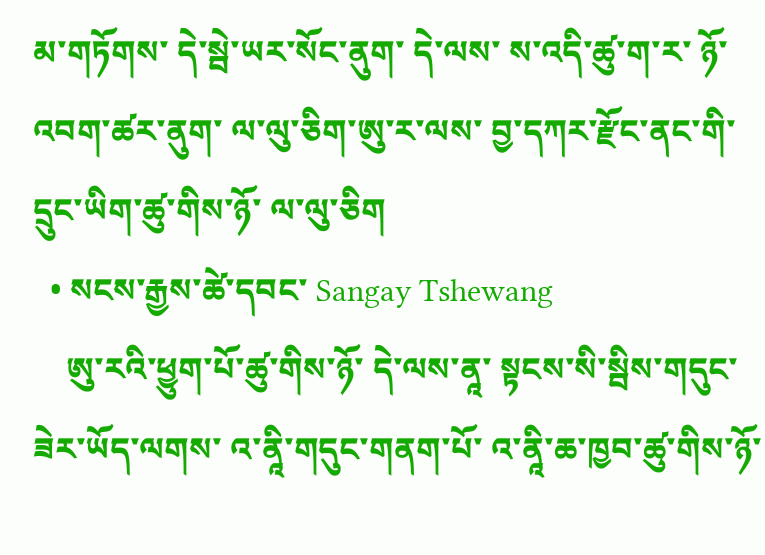མ་གཏོགས་ དེ་སྦེ་ཡར་སོང་ནུག་ དེ་ལས་ ས་འདི་ཚུ་ག་ར་ ཉོ་འབག་ཚར་ནུག་ ལ་ལུ་ཅིག་ཨུ་ར་ལས་ བྱ་དཀར་རྫོང་ནང་གི་དྲུང་ཡིག་ཚུ་གིས་ཉོ་ ལ་ལུ་ཅིག
  • སངས་རྒྱས་ཚེ་དབང་ Sangay Tshewang
    ཨུ་རའི་ཕྱུག་པོ་ཚུ་གིས་ཉོ་ དེ་ལས་ནཱ་ སྟངས་སི་སྦིས་གདུང་ཟེར་ཡོད་ལགས་ འ་ནཱི་གདུང་གནག་པོ་ འ་ནཱི་ཆ་ཁྱབ་ཚུ་གིས་ཉོ་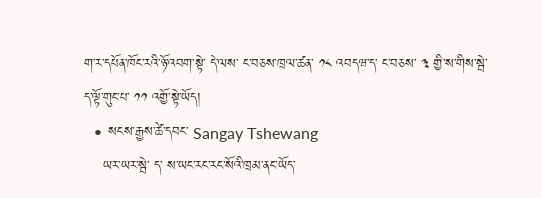ག་ར་དཔོན་ཁོང་རའི་ཉོ་འབག་སྟེ་ དེ་ལས་ ང་བཅས་ཁྲལ་ཚན་ ༡༨ འབདཝ་ད་ ང་བཅས་ ༣ གྱི་ས་གིས་སྦེ་ ད་ལྟོ་གུང་པ་ ༡༡ འགྱོ་སྟེ་ཡོད།
  • སངས་རྒྱས་ཚེ་དབང་ Sangay Tshewang
    ཡར་ཡར་སྦེ་ ད་ ས་ཡང་རང་རང་སོའི་ཁྲམ་ནང་ཡོད་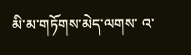མི་མ་གཏོགས་མེད་ལགས་ འ་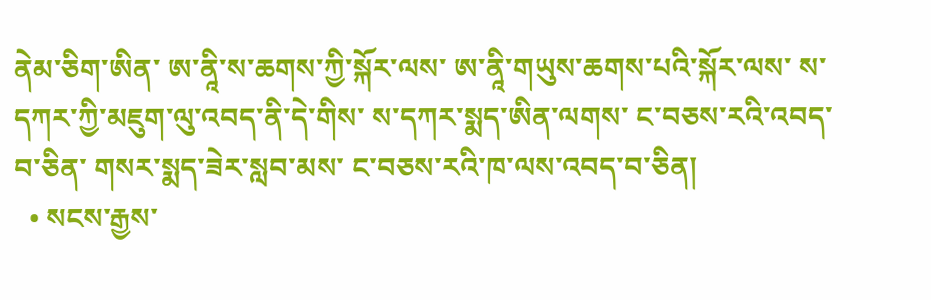ནེམ་ཅིག་ཨིན་ ཨ་ནཱི་ས་ཆགས་ཀྱི་སྐོར་ལས་ ཨ་ནཱི་གཡུས་ཆགས་པའི་སྐོར་ལས་ ས་དཀར་ཀྱི་མཇུག་ལུ་འབད་ནི་དེ་གིས་ ས་དཀར་སྨད་ཨིན་ལགས་ ང་བཅས་རའི་འབད་བ་ཅིན་ གསར་སྨད་ཟེར་སླབ་མས་ ང་བཅས་རའི་ཁ་ལས་འབད་བ་ཅིན།
  • སངས་རྒྱས་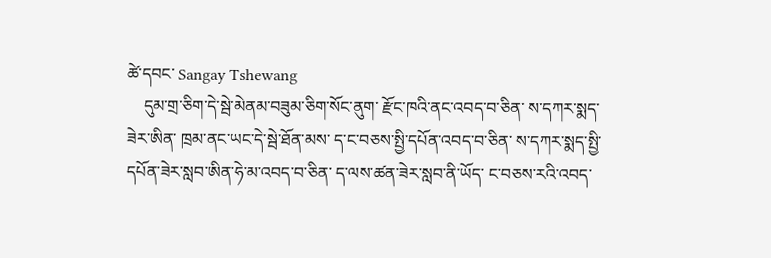ཚེ་དབང་ Sangay Tshewang
    དུམ་གྲ་ཅིག་དེ་སྦེ་མེནམ་བཟུམ་ཅིག་སོང་ནུག་ རྫོང་ཁའི་ནང་འབད་བ་ཅིན་ ས་དཀར་སྨད་ཟེར་ཨིན་ ཁྲམ་ནང་ཡང་དེ་སྦེ་ཐོན་མས་ ད་ང་བཅས་སྤྱི་དཔོན་འབད་བ་ཅིན་ ས་དཀར་སྨད་སྤྱི་དཔོན་ཟེར་སླབ་ཨིན་ཧེ་མ་འབད་བ་ཅིན་ ད་ལས་ཚན་ཟེར་སླབ་ནི་ཡོད་ ང་བཅས་རའི་འབད་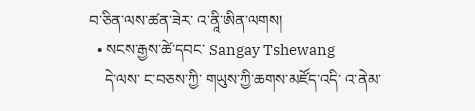བ་ཅིན་ལས་ཚན་ཟེར་ འ་ནཱི་ཨིན་ལགས།
  • སངས་རྒྱས་ཚེ་དབང་ Sangay Tshewang
    དེ་ལས་ ང་བཅས་ཀྱི་ གཡུས་ཀྱི་ཆགས་མཛོད་འདི་ འ་ནེམ་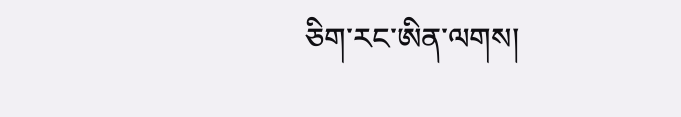ཅིག་རང་ཨིན་ལགས།